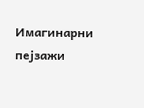Имагинарни пејзажи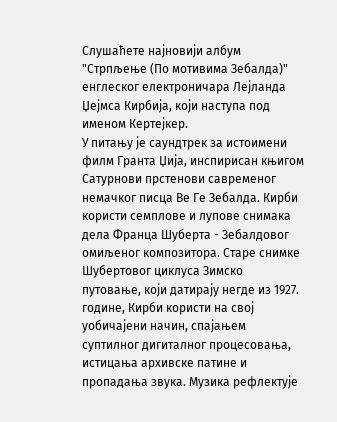Слушаћете најновији албум "Стрпљење (По мотивима Зебалда)" енглеског електроничара Лејланда Џејмса Кирбија, који наступа под именом Кертејкер.
У питању је саундтрек за истоимени филм Гранта Џија, инспирисан књигом Сатурнови прстенови савременог немачког писца Ве Ге Зебалда. Кирби користи семплове и лупове снимака дела Франца Шуберта - Зебалдовог омиљеног композитора. Старе снимке Шубертовог циклуса Зимско путовање, који датирају негде из 1927. године, Кирби користи на свој уобичајени начин, спајањем суптилног дигиталног процесовања, истицања архивске патине и пропадања звука. Музика рефлектује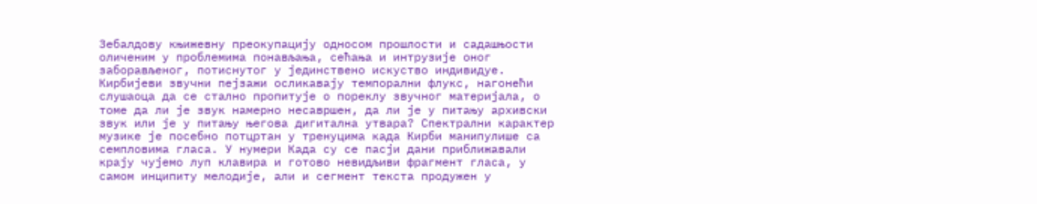Зебалдову књижевну преокупацију односом прошлости и садашњости оличеним у проблемима понављања, сећања и интрузије оног заборављеног, потиснутог у јединствено искуство индивидуе.
Кирбијеви звучни пејзажи осликавају темпорални флукс, нагонећи слушаоца да се стално пропитује о пореклу звучног материјала, о томе да ли је звук намерно несавршен, да ли је у питању архивски звук или је у питању његова дигитална утвара? Спектрални карактер музике је посебно потцртан у тренуцима када Кирби манипулише са семпловима гласа. У нумери Када су се пасји дани приближавали крају чујемо луп клавира и готово невидљиви фрагмент гласа, у самом инципиту мелодије, али и сегмент текста продужен у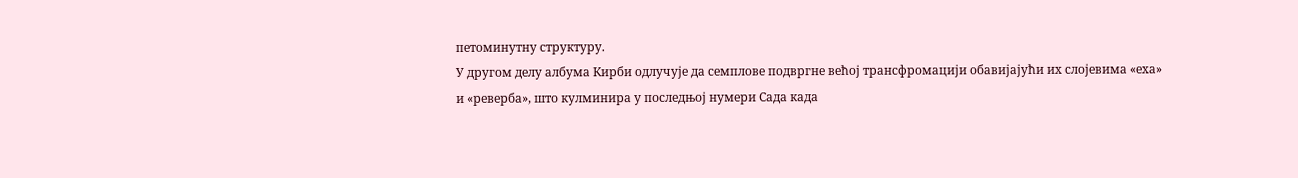петоминутну структуру.
У другом делу албума Кирби одлучује да семплове подвргне већој трансфромацији обавијајући их слојевима «еха» и «реверба», што кулминира у последњој нумери Сада када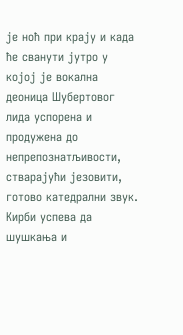је ноћ при крају и када ће сванути јутро у којој је вокална деоница Шубертовог лида успорена и продужена до непрепознатљивости, стварајући језовити, готово катедрални звук. Кирби успева да шушкања и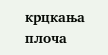крцкања плоча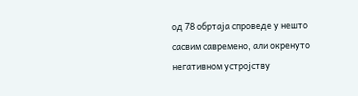од 78 обртаја спроведе у нешто сасвим савремено, али окренуто негативном устројству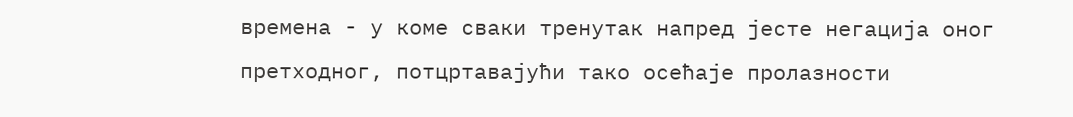времена - у коме сваки тренутак напред јесте негација оног претходног, потцртавајући тако осећаје пролазности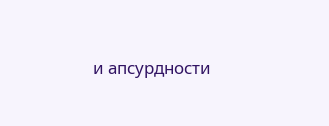и апсурдности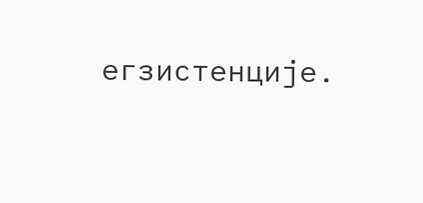егзистенције.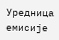Уредница емисије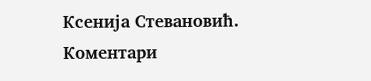Ксенија Стевановић.
Коментари